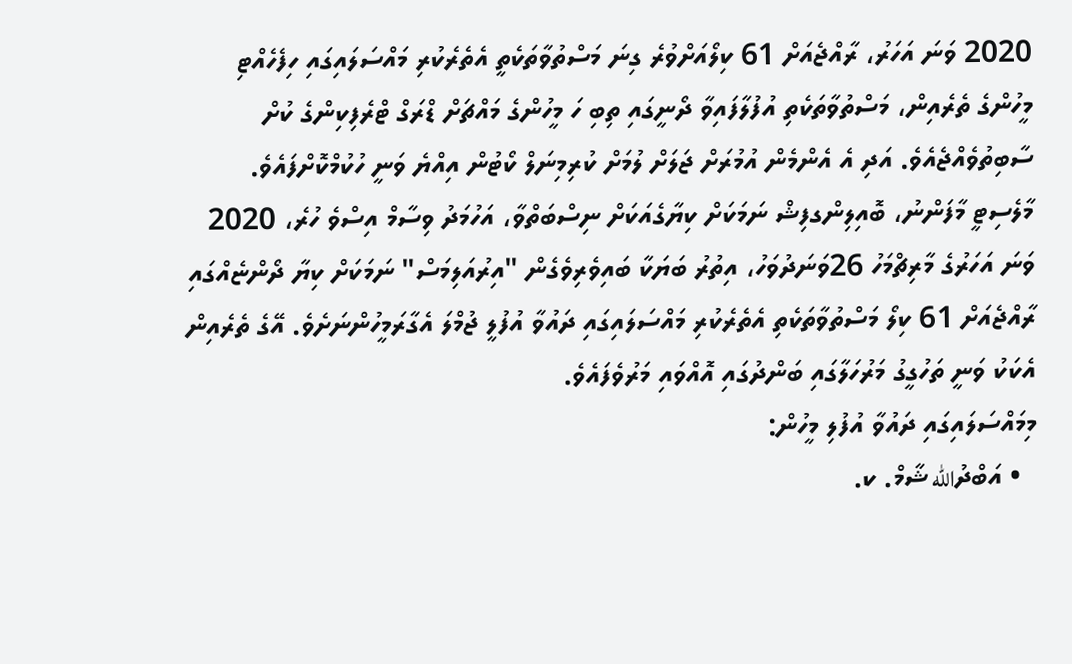2020 ވަނަ އަހަރު، ރާއްޖެއަށް 61 ކިލޯއަށްވުރެ ގިނަ މަސްތުވާތަކެތީ އެތެރެކުރި މައްސަލައިގައި ހިފެހެއްޓި މީހުންގެ ތެރެއިން، މަސްތުވާތަކެތި އުފުލާފައިވާ ދޯނީގައި ތިބި ހަ މީހުންގެ މައްޗަށް ޑްރަގް ޓްރެފިކިންގެ ކުށް ސާބިތުވެއްޖެއެވެ. އަދި އެ އެންމެން އުމުރަށް ޖަލަށް ލުމަށް ކުރިމިނަލް ކޯޓުން އިއްޔެ ވަނީ ހުކުމްކޮށްފައެވެ.
މާލެސިޓީ މާފަންނު، ބޮއިލިންގފިޝް ނަމަކަށް ކިޔާގެއަކަށް ނިސްބަތްވާ، އަހުމަދު ވިސާމް އިސްވެ ހުރެ، 2020 ވަނަ އަހަރުގެ މާރިޗްމަހު 26ވަނަދުވަހު، އިތުރު ބަޔަކާ ބައިވެރިވެގެން "އިރުއަލިމަސް" ނަމަކަށް ކިޔާ ދޯންޏެއްގައި ރާއްޖެއަށް 61 ކިލޯ މަސްތުވާތަކެތި އެތެރެކުރި މައްސަލައިގައި ދައުވާ އުފުލީ ޖުމްލަ އެގާރަމީހުންނަށެވެ. އޭގެ ތެރެއިން އެކަކު ވަނީ ތަހުގީގު މަރުހަލާގައި ބަންދުގައި އޮއްވައި މަރުވެފައެވެ.
މިމައްސަލައިގައި ދައުވާ އުފުލި މީހުން:
  • އަބްދުالله ޝާމް. ކ.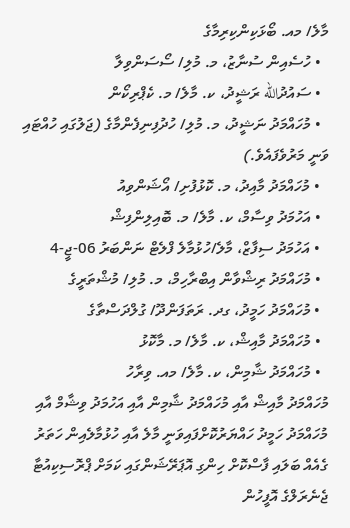މާލެ/ މއ. ބޯޅަކިންކިރިމާގެ
  • ހުސެއިން ސުނާޒު، މ. މުލި/ ސޯސަންވިލާ
  • ސައުދުالله ރަޝީދު، ކ. މާލެ/ މ. ކެޕްރިކޯން
  • މުހައްމަދު ނަޝީދު، މ. މުލި/ ހުދުފިނިފެންމާގެ (ޖަލުގައި ހުއްޓައި ވަނީ މަރުވެފައެވެ.)
  • މުހައްމަދު މާއިދު، މ. ކޮޅުފުށި/ އޯޝަންވިއު
  • އަހުމަދު ވިސާމް، ކ. މާލެ/ މ. ބޮއިލިންފިޝް
  • އަހުމަދު ސިފާޒް، މާލެ/ހުޅުމާލެ ފްލެޓް ނަންބަރު 06-ޖީ-4
  • މުހައްމަދު ރިޝްވާން އިބްރާހިމް، މ. މުލި/ މުޝްތަރީގެ
  • މުހައްމަދު ހަމީދު، ގދ. ރަތަފަންދޫ/ ގުލްދަސްތާގެ
  • މުހައްމަދު މާއިޝް، ކ. މާލެ/ މ. މާކޮޅު
  • މުހައްމަދު ޝާމިން، ކ. މާލެ/ މއ. ވިރާހު
މުހައްމަދު މާއިޝް އާއި މުހައްމަދު ޝާމިން އާއި އަހުމަދު ވިޝާމް އާއި މުހައްމަދު ހަމީދު ހައްޔަރުކޮށްފައިވަނީ މާލެ އާއި ހުޅުމާލެއިން ހަތަރު ގެއެއް ބަލައި ފާސްކޮށް ހިންގި އޮޕަރޭޝަންގައި ކަމަށް ޕްރޮސިކިއުޓާ ޖެނެރަލްގެ އޮފީހުން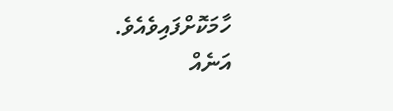ހާމަކޮށްފައިވެއެވެ.
އަނެއް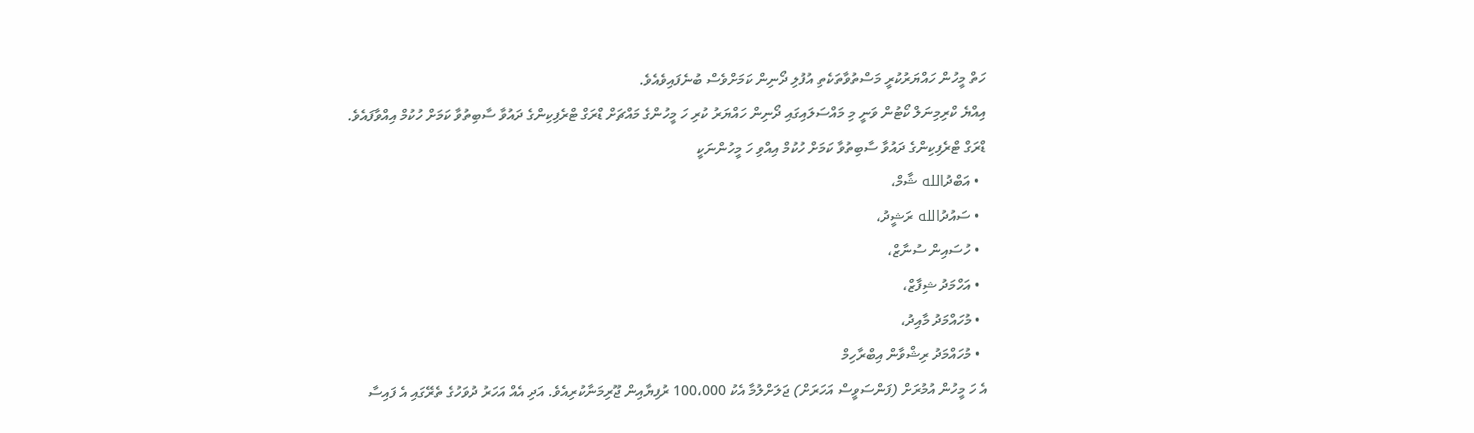ހަތް މީހުން ހައްޔަރުކުރީ މަސްތުވާތަކެތި އުފުލި ދޯނިން ކަމަށްވެސް ބުނެފައިވެއެވެ.
އިއްޔެ ކްރިމިނަލް ކޯޓުން ވަނީ މި މައްސަލައިގައި ދޯނިން ހައްޔަރު ކުރި ހަ މީހުންގެ މައްޗަށް ޑްރަގް ޓްރެފިކިންގެ ދައުވާ ސާބިތުވާ ކަމަށް ހުކުމް އިއްވާފައެވެ.
ޑްރަގް ޓްރެފިކިންގެ ދައުވާ ސާބިތުވާ ކަމަށް ހުކުމް އިއްވި ހަ މީހުންނަކީ
  • އަބްދުالله ޝާމް،
  • ސައުދުالله ރަޝީދު،
  • ހުސައިން ސުނާޒް،
  • އަހްމަދު ޝިފާޒް،
  • މުހައްމަދު މާއިދު،
  • މުހައްމަދު ރިޝްވާން އިބްރާހިމް
އެ ހަ މީހުން އުމުރަށް (ފަންސަވީސް އަހަރަށް) ޖަލަށްލުމާ އެކު 100،000 ރުފިޔާއިން ޖޫރިމަނާކުރިއެވެ. އަދި އެއް އަހަރު ދުވަހުގެ ތެރޭގައި އެ ފައިސާ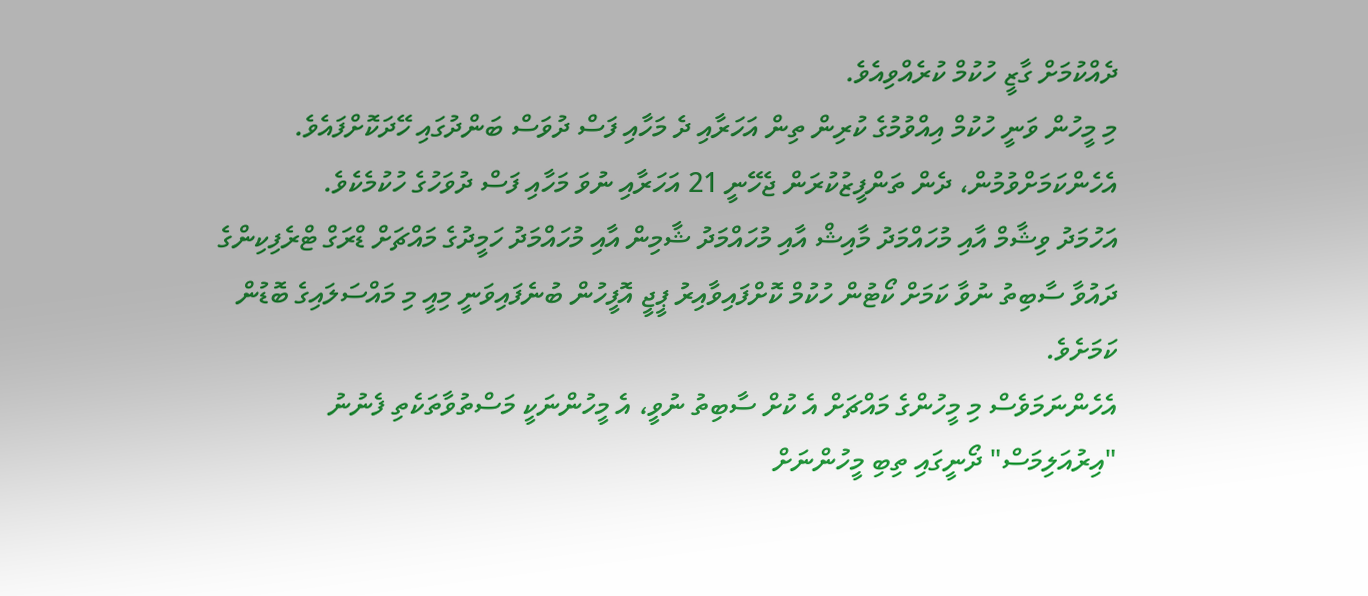ދެއްކުމަށް ގާޒީ ހުކުމް ކުރެއްވިއެވެ.
މި މީހުން ވަނީ ހުކުމް އިއްވުމުގެ ކުރިން ތިން އަހަރާއި ދެ މަހާއި ފަސް ދުވަސް ބަންދުގައި ހޭދަކޮށްފައެވެ. އެހެންކަމަށްވުމުން، ދެން ތަންފީޒުކުރަން ޖެހޭނީ 21 އަހަރާއި ނުވަ މަހާއި ފަސް ދުވަހުގެ ހުކުމެކެވެ.
އަހުމަދު ވިޝާމް އާއި މުހައްމަދު މާއިޝް އާއި މުހައްމަދު ޝާމިން އާއި މުހައްމަދު ހަމީދުގެ މައްޗަށް ޑްރަގް ޓްރެފިކިންގެ ދައުވާ ސާބިތު ނުވާ ކަމަށް ކޯޓުން ހުކުމް ކޮށްފައިވާއިރު ޕީޖީ އޮފީހުން ބުނެފައިވަނީ މިއީ މި މައްސަލައިގެ ބޮޑުން ކަމަށެވެ.
އެހެންނަމަވެސް މި މީހުންގެ މައްޗަށް އެ ކުށް ސާބިތު ނުވީ، އެ މީހުންނަކީ މަސްތުވާތަކެތި ފެނުނު "އިރުއަލިމަސް" ދޯނީގައި ތިބި މީހުންނަށް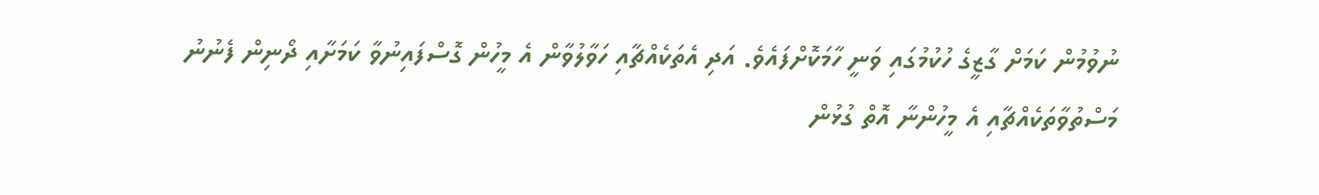ނުވުމުން ކަމަށް ގާޒީގެ ހުކުމުގައި ވަނީ ހާމަކޮށްފައެވެ. އަދި އެތަކެއްޗާއި ހަވާލުވާން އެ މީހުން ގޮސްފައިނުވާ ކަމަށާއި ދޯނިން ފެނުނު މަސްތުވާތަކެއްޗާއި އެ މީހުންނާ އޮތް ގުޅުން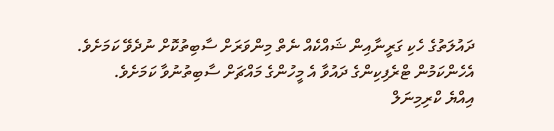ދައުލަތުގެ ހެކި ގަރީނާއިން ޝައްކެއް ނެތް މިންވަރަށް ސާބިތުކޮށް ނުދެވޭ ކަމަށެވެ. އެހެންކަމުން ޓްރެފިކިންގެ ދައުވާ އެ މީހުންގެ މައްޗަށް ސާބިތުނުވާ ކަމަށެވެ.
އިއްޔެ ކްރިމިނަލް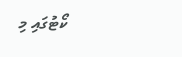ކޯޓުގައި މި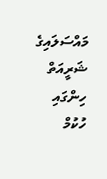މައްސަލައިގެ ޝަރީއަތް ހިންގައި ހުކުމް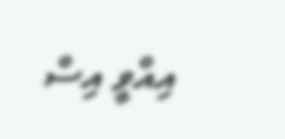އިއްވީ އިސް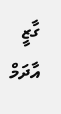ގާޒީ އާދަމް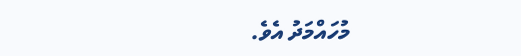މުހައްމަދު އެވެ.